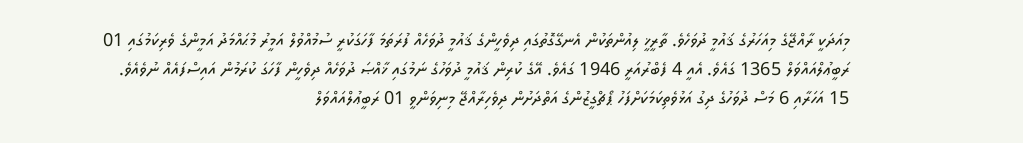މިއަދަކީ ރާއްޖޭގެ މިއަހަރުގެ ޤައުމީ ދުވަހެވެ. ތާރީޚީ ލިއުންތަކުން އެނގޭގޮތުގައި ދިވެހީންގެ ޤައުމީ ދުވަހެއް ފުރަތަމަ ފާހަގަކުރީ ސުމުއްވުލް އަމީރު މުޙައްމަދު އަމީންގެ ވެރިކަމުގައި 01 ރަބީޢުލްއައްވަލް 1365 ގައެވެ. އެއީ 4 ފެބްރުއަރީ 1946 ގައެވެ. އޭގެ ކުރިން ޤައުމީ ދުވަހުގެ ނަމުގައި ޚާއްޞަ ދުވަހެއް ދިވެހީން ފާހަގަ ކުރަމުން އައިސްފައެއް ނުވެއެވެ.
15 އަހަރާއި 6 މަސް ދުވަހުގެ ދިގު އަޅުވެތިކަމަކަށްފަހު ޕޯޗްގީޒުންގެ އަތްދަށުން ދިވެހިރާއްޖޭ މިނިވަންވީ 01 ރަބީޢުލްއައްވަލް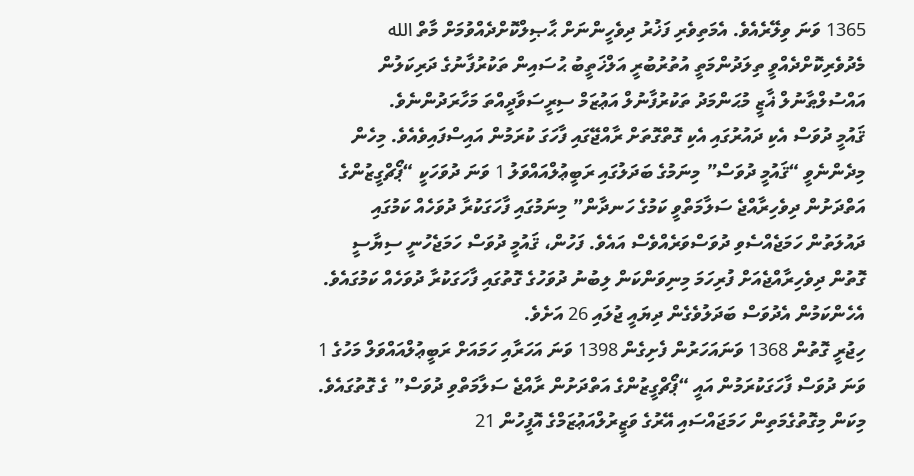1365 ވަނަ ވިލޭރެއެވެ. އެމަތިވެރި ފަޚުރު ދިވެހީންނަށް ޙާޞިލްކޮށްދެއްވުމަށް މާތް الله މެދުވެރިކޮށްދެއްވީ ތިލަދުންމަތީ އުތުރުބުރީ އަލްޚަތީބު ޙުސައިން ތަކުރުފާނުގެ ދަރިކަލުން އައްސުލްޠާނުލް ޣާޒީ މުޙަންމަދު ތަކުރުފާނުލް އަޢުޒަމް ސިރީސަވާދީއްތަ މަހާރަދުންނެވެ.
ޤައުމީ ދުވަސް އެކި ދައުރުގައި އެކި ގޮތްގޮތަށް ރާއްޖޭގައި ފާހަގަ ކުރަމުން އައިސްފައިވެއެވެ. މިހެން މިދެންނެވީ “ޤައުމީ ދުވަސް” މިނަމުގެ ބަދަލުގައި ރަބީޢުލްއައްވަލު 1 ވަނަ ދުވަހަކީ “ޕޯޗްގީޒުންގެ އަތްދަށުން ދިވެހިރާއްޖެ ސަލާމަތްވީ ކަމުގެ ހަނދާން” މިނަމުގައި ފާހަގަކުރާ ދުވަހެއް ކަމުގައި ދައުލަތުން ހަމަޖެއްސެވި ދުވަސްވަރެއްވެސް އައެވެ. ފަހުން، ޤައުމީ ދުވަސް ހަމަޖެހުނީ ސިޔާސީ ގޮތުން ދިވެހިރާއްޖެއަށް ފުރިހަމަ މިނިވަންކަން ލިބުނު ދުވަހުގެ ގޮތުގައި ފާހަގަކުރާ ދުވަހެއް ކަމުގައެވެ. އެހެންކަމުން އެދުވަސް ބަދަލުވެގެން ދިޔައީ ޖުލައި 26 އަށެވެ.
ހިޖުރީ ގޮތުން 1368 ވަނައަހަރުން ފެށިގެން 1398 ވަނަ އަހަރާއި ހަމައަށް ރަބީޢުލްއައްވަލް މަހުގެ 1 ވަނަ ދުވަސް ފާހަގަކުރަމުން އައީ “ޕޯޗްގީޒުންގެ އަތްދަށުން ރާއްޖެ ސަލާމަތްވި ދުވަސް” ގެ ގޮތުގައެވެ. މިކަން މިގޮތުގެމަތިން ހަމަޖައްސައި އޭރުގެ ވަޒީރުލްއަޢުޒަމްގެ އޮފީހުން 21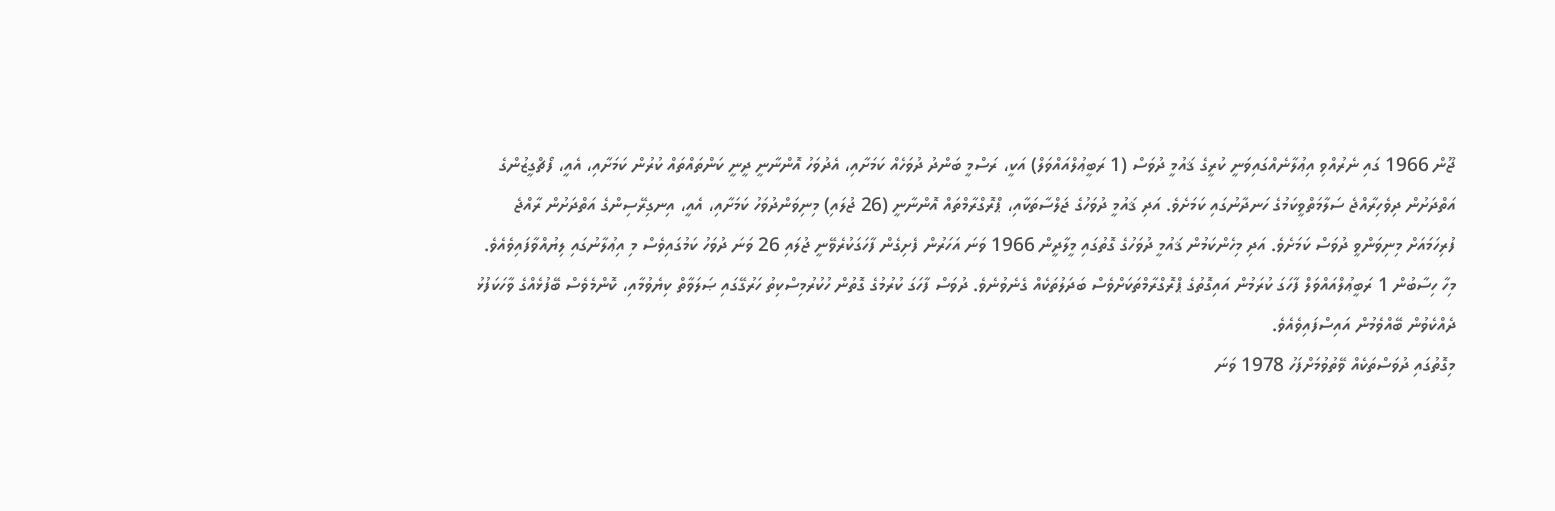ޖޫން 1966 ގައި ނެރުއްވި އިޢުލާނެއްގައިވަނީ ކުރީގެ ޤައުމީ ދުވަސް (1 ރަބީޢުލްއައްވަލް) އަކީ، ރަސްމީ ބަންދު ދުވަހެއް ކަމަށާއި، އެދުވަހު އޮންނާނީ ދީނީ ކަންތައްތައް ކުރުން ކަމަށާއި، އެއީ، ފޯޗްގީޒުންގެ އަތްދަށުން ދިވެހިރާއްޖެ ސަލާމަތްވީކަމުގެ ހަނދާނުގައި ކަމަށެވެ. އަދި ޤައުމީ ދުވަހުގެ ޖަލްސާތަކާއި، ޕްރޮގްރާމްތައް އޮންނާނީ (26 ޖުލައި) މިނިވަންދުވަހު ކަމަށާއި، އެއީ، އިނގިރޭސިންގެ އަތްދަށުން ރާއްޖެ ފުރިހަމައަށް މިނިވަންވީ ދުވަސް ކަމަށެވެ. އަދި މިހެންކަމުން ޤައުމީ ދުވަހުގެ ގޮތުގައި މީލާދީން 1966 ވަނަ އަހަރުން ފެށިގެން ފާހަގަކުރެވޭނީ ޖުލައި 26 ވަނަ ދުވަހު ކަމުގައިވެސް މި އިޢުލާނުގައި ލިޔުއްވާފައިވެއެވެ.
މިހާ ހިސާބުން 1 ރަބީޢުލްއައްވަލް ފާހަގަ ކުރަމުން އައިގޮތުގެ ޕްރޮގްރާމްތަކަށްވެސް ބަދަލުތަކެއް ގެނެވުނެވެ. ދުވަސް ފާހަގަ ކުރުމުގެ ގޮތުން ހުކުރުމިސްކިތު ހަރުގޭގައި ޞަލަވާތް ކިޔެވުމާއި، ކޮންމެވެސް ބޭފުޅެއްގެ ވާހަކަފުޅު ދެއްކެވުން ބޭއްވެމުން އައިސްފައިވެއެވެ.
މިގޮތުގައި ދުވަސްތަކެއް ވޭތުވުމަށްފަހު 1978 ވަނަ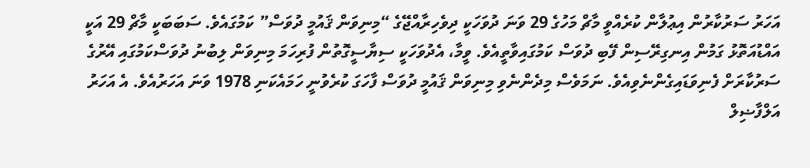އަހަރު ސަރުކާރުން އިޢުލާން ކުރެއްވީ މާޗް މަހުގެ 29 ވަނަ ދުވަހަކީ ދިވެހިރާއްޖޭގެ “މިނިވަން ޤައުމީ ދުވަސް” ކަމުގައެވެ. ސަބަބަކީ މާޗް 29 އަކީ އައްޑުއަތޮޅު ގަމުން އިނގިރޭސިން ފޭބި ދުވަސް ކަމުގައިވާތީއެވެ. ވީމާ، އެދުވަހަކީ ސިޔާސީގޮތުން ފުރިހަމަ މިނިވަން ލިބުނު ދުވަސްކަމުގައި އޭރުގެ ސަރުކާރަށް ފެނިވަޑައިގެންނެވިއެވެ. ނަމަވެސް މިދެންނެވި މިނިވަން ޤައުމީ ދުވަސް ފާހަގަ ކުރެވުނީ ހަމައެކަނި 1978 ވަނަ އަހަރުއެވެ. އެ އަހަރު އަލްފާޟިލް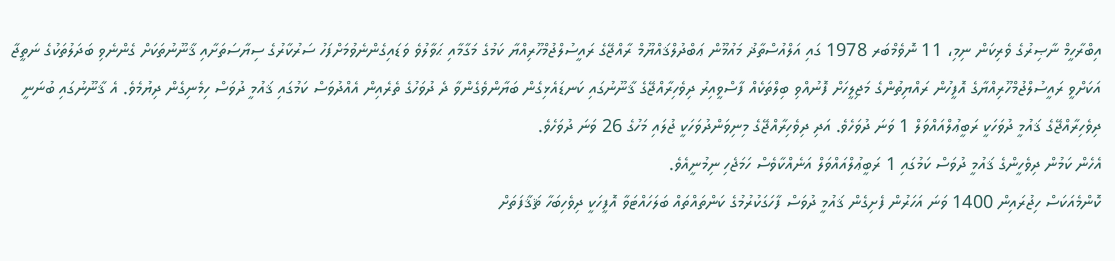އިބްރާހީމް ނާޞިރުގެ ވެރިކަން ނިމި، 11 ނޮވެމްބަރ 1978 ގައި އަލްއުސްތާޛު މައުމޫން ޢަބްދުލްޤައްޔޫމް ރާއްޖޭގެ ރައީސުލްޖުމްހޫރިއްޔާ ކަމުގެ މަގާމާއި ޙަވާލުވެ ވަޑައިގެންނެވުމަށްފަހު ސަރުކާރުގެ ސިޔާސަތަށާއި ޤާނޫނުތަކަށް ގެންނެވި ބަދަލުތަކުގެ ނަތީޖާ އަކަށްވީ ރައީސުލްޖުމްހޫރިއްޔާގެ އޮފީހުން ރައްޔިތުންގެ މަޖިލީހަށް ފޮނުއްވި ބިލްތަކެއް ފާސްވީއިރު ދިވެހިރާއްޖޭގެ ޤާނޫނުގައި ކަނޑައެޅިގެން ބަޔާންވެގެންވާ ދެ ދުވަހުގެ ތެރެއިން އެއްދުވަސް ކަމުގައި ޤައުމީ ދުވަސް ހިމެނިގެން ދިޔުމެވެ. އެ ޤާނޫނުގައި ބުނަނީ ދިވެހިރާއްޖޭގެ ޤައުމީ ދުވަހަކީ ރަބީޢުލްއައްވަލް 1 ވަނަ ދުވަހެވެ. އަދި ދިވެހިރާއްޖޭގެ މިނިވަންދުވަހަކީ ޖުލައި މަހުގެ 26 ވަނަ ދުވަހެވެ.
އެހެން ކަމުން ދިވެހީންގެ ޤައުމީ ދުވަސް ކަމުގައި 1 ރަބީޢުލްއައްވަލް އަނެއްކާވެސް ހަމަޖެހި ނިމުނީއެވެ.
ކޮންމެއަކަސް ހިޖުރައިން 1400 ވަނަ އަހަރުން ފެށިގެން ޤައުމީ ދުވަސް ފާހަގަކުރުމުގެ ކަންތައްތައް ބަލަހައްޓަވާ އޮފީހަކީ ދިވެހިބަހާ ޘަޤާފަތަށް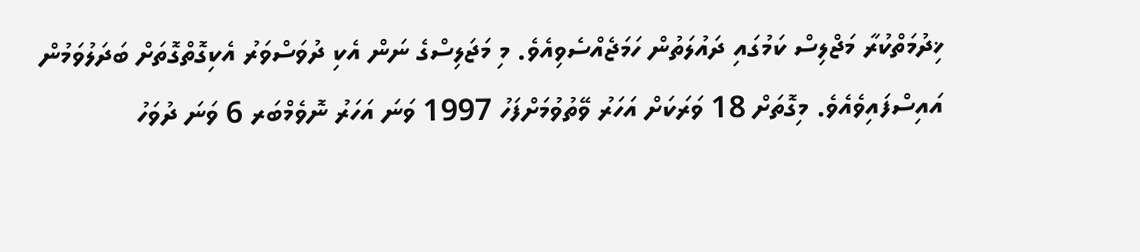ޚިދުމަތްކުރާ މަޖްލިސް ކަމުގައި ދައުލަތުން ހަމަޖެއްސެވިއެވެ. މި މަޖަލިސްގެ ނަން އެކި ދުވަސްވަރު އެކިގޮތްގޮތަށް ބަދަލުވަމުން އައިސްފައިވެއެވެ. މިގޮތަށް 18 ވަރަކަށް އަހަރު ވޭތުވުމަށްފަހު 1997 ވަނަ އަހަރު ނޮވެމްބަރ 6 ވަނަ ދުވަހު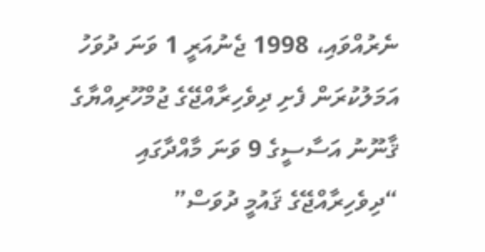ނެރުއްވައި، 1998 ޖެނުއަރީ 1 ވަނަ ދުވަހު އަމަލުކުރަން ފެށި ދިވެހިރާއްޖޭގެ ޖުމްހޫރިއްޔާގެ ޤާނޫނު އަސާސީގެ 9 ވަނަ މާއްދާގައި “ދިވެހިރާއްޖޭގެ ޤައުމީ ދުވަސް”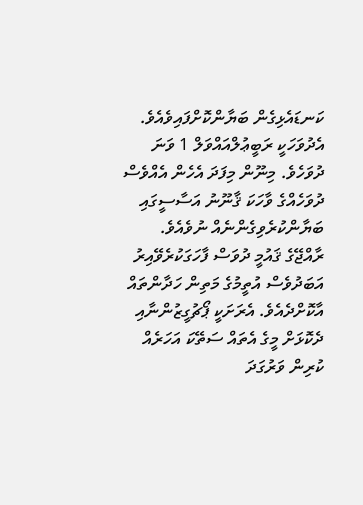ކަނޑައެޅިގެން ބަޔާންކޮށްފައިވެއެވެ. އެދުވަހަކީ ރަބީޢުލްއައްވަލް 1 ވަނަ ދުވަހެވެ. މިނޫން މިފަދަ އެހެން އެއްވެސް ދުވަހެއްގެ ވާހަކަ ޤާނޫނު އަސާސީގައި ބަޔާންކުރެވިގެންނެއް ނުވެއެވެ.
ރާއްޖޭގެ ޤައުމީ ދުވަސް ފާހަގަކުރެވޭއިރު އަބަދުވެސް އުތީމުގެ މަތިން ހަދާންތައް އާކޮށްދެއެވެ. އެރަށަކީ ޕޯޗުގީޒުންނާއި ދެކޮޅަށް މީގެ އެތައް ސަތޭކަ އަހަރެއް ކުރިން ވަރުގަދަ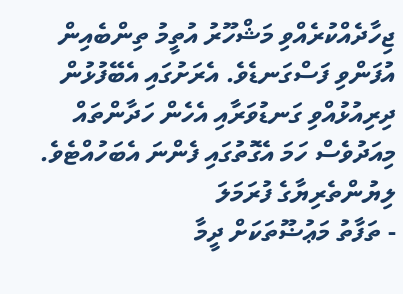ޖިހާދެއްކުރެއްވި މަޝްހޫރު އުތީމު ތިންބެއިން އުފަންވި ފަސްގަނޑެވެ. އެރަށުގައި އެބޭފުޅުން ދިރިއުޅުއްވި ގަނޑުވަރާއި އެހެން ހަދާންތައް މިއަދުވެސް ހަމަ އެގޮތުގައި ފެންނަ އެބަހުއްޓެވެ.
ލިޔުންތެރިޔާގެ ފުރަމަލަ
- ތަފާތު މަޢުޟޫތަކަށް ދީމާ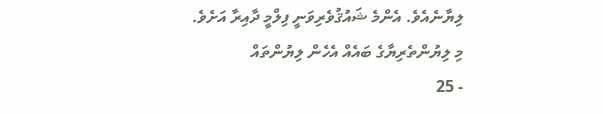ލިޔާނެއެވެ. އެންމެ ޝައުޤުވެރިވަނީ ފިލްމީ ދާއިރާ އަށެވެ.
މި ލިޔުންތެރިޔާގެ ބައެއް އެހެން ލިޔުންތައް
- 25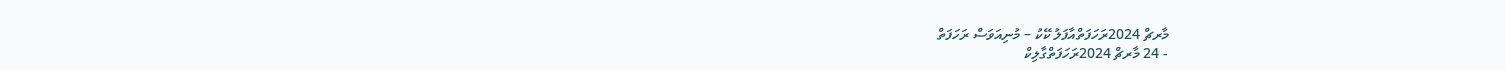މާރޗް 2024ރަހަފަތްއާފަލު ކޭކު – މުނިއަވަސް ރަހަފަތް
- 24 މާރޗް 2024ރަހަފަތްގާލިކް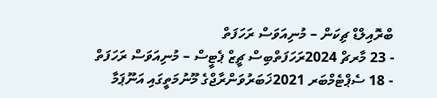ބްރޮއިލްޑް ޗިކަން – މުނިއަވަސް ރަހަފަތް
- 23 މާރޗް 2024ރަހަފަތްބިސް ޗީޒް ޕެޓީސް – މުނިއަވަސް ރަހަފަތް
- 18 ސެޕްޓެމްބަރ 2021ޚަބަރުވަންރާޖްގެ މޫނުމަތީގައި އަނޫޕަމާ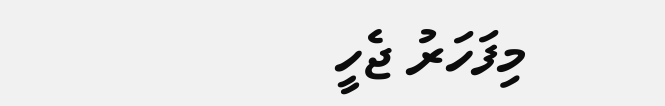މިފަހަރު ޖެހީ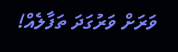ވަރަށް ވަރުގަދަ ތަފާލެއް!